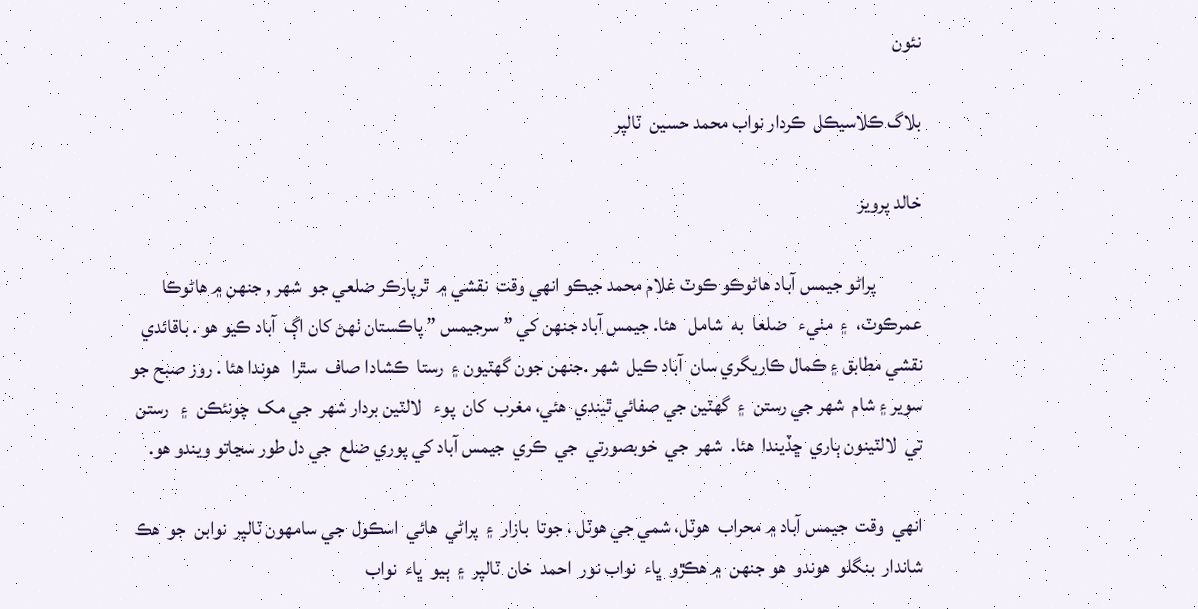نئون

بلاگ ڪلاسيڪل  ڪردار نواب محمد حسين  ٽالپر

خالد پرويز

            پراڻو جيمس آباد ھاڻوڪو ڪوٽ غلام محمد جيڪو انهي وقت  نقشي ۾  ٿرپارڪر ضلعي جو  شهر , جنهن ۾ هاڻوڪا عمرڪوٽ،  ۽  مٺيء   ضلعا  به  شامل   ھئا. جيمس آباد جنهن کي ” سرجيمس ” پاڪستان ٺھڻ کان اڳ  آباد ڪيو هو . باقائدي نقشي مطابق ۽ ڪمال ڪاريگري سان  آباد ڪيل  شهر .جنهن جون گهٽيون ۽  رستا  ڪشادا صاف  سٿرا   هوندا هئا . روز صبح جو سوير ۽ شام  شهر جي رستن  ۽  گھٽين جي صفائي ٿيندي  هئي، مغرب  کان  پوء   لالٽين بردار شهر  جي مک  چونئڪن  ۽   رستن  تي  لالٽينون ٻاري  ڇڏيندا  هئا.  شهر  جي  خوبصورتي  جي  ڪري  جيمس آباد کي پوري ضلع  جي دل طور سڃاتو ويندو هو.

انهي  وقت  جيمس آباد ۾ محراب  هوٽل، شمي جي ھوٽل ، جوتا  بازار  ۽  پراڻي  ھائي  اسڪول  جي سامهون ٽالپر  نوابن  جو  هڪ  شاندار  بنگلو  هوندو  هو جنهن  ۾ هڪڙو  ڀاء  نواب نور  احمد  خان  ٽالپر  ۽  ٻيو  ڀاء  نواب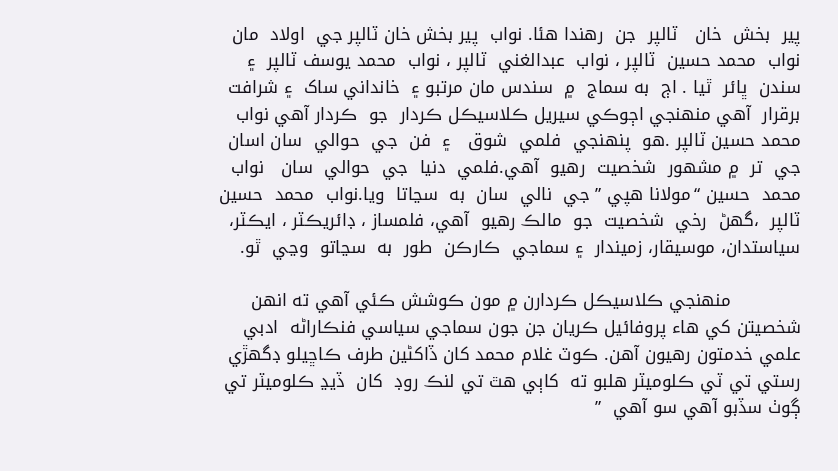پير  بخش  خان   ٽالپر  جن  رھندا هئا. نواب  پير بخش خان ٽالپر جي  اولاد  مان  نواب  محمد حسين  ٽالپر ، نواب  عبدالغني  ٽالپر ، نواب  محمد يوسف ٽالپر  ۽ سندن  ڀائر  ٿيا . اڄ  به سماج  ۾  سندس مان مرتبو ۽  خانداني ساک  ۽ شرافت  برقرار  آهي منهنجي اڄوڪي سيريل ڪلاسيڪل ڪردار  جو  ڪردار آهي نواب محمد حسين ٽالپر .ھو  پنهنجي  فلمي  شوق   ۽  فن  جي  حوالي  سان اسان  جي  تر  ۾ مشهور  شخصيت  رهيو  آهي.فلمي  دنيا  جي  حوالي  سان   نواب  محمد  حسين “مولانا ھپي ” جي  نالي  سان  به  سڃاتا  ويا.نواب  محمد  حسين  ٽالپر  ،گهڻ  رخي  شخصيت  جو  مالڪ رهيو  آهي، فلمساز ، ڊائريڪٽر ، ايڪٽر، سياستدان، موسيقار، زميندار  ۽ سماجي  ڪارڪن  طور  به  سڃاتو  وڃي  ٿو.

            منهنجي ڪلاسيڪل ڪردارن ۾ مون ڪوشش ڪئي آهي ته انهن شخصيتن کي ھاء پروفائيل ڪريان جن جون سماجي سياسي فنڪاراڻه  ادبي  علمي خدمتون رهيون آهن. ڪوٽ غلام محمد کان ڏاکڻين طرف ڪاڇيلو ڊگهڙي رستي تي ٽي ڪلوميٽر هلبو ته  کاٻي هٿ تي لنڪ روڊ  کان  ڏيڍ ڪلوميٽر تي ڳوٺ سڏبو آهي سو آهي  ”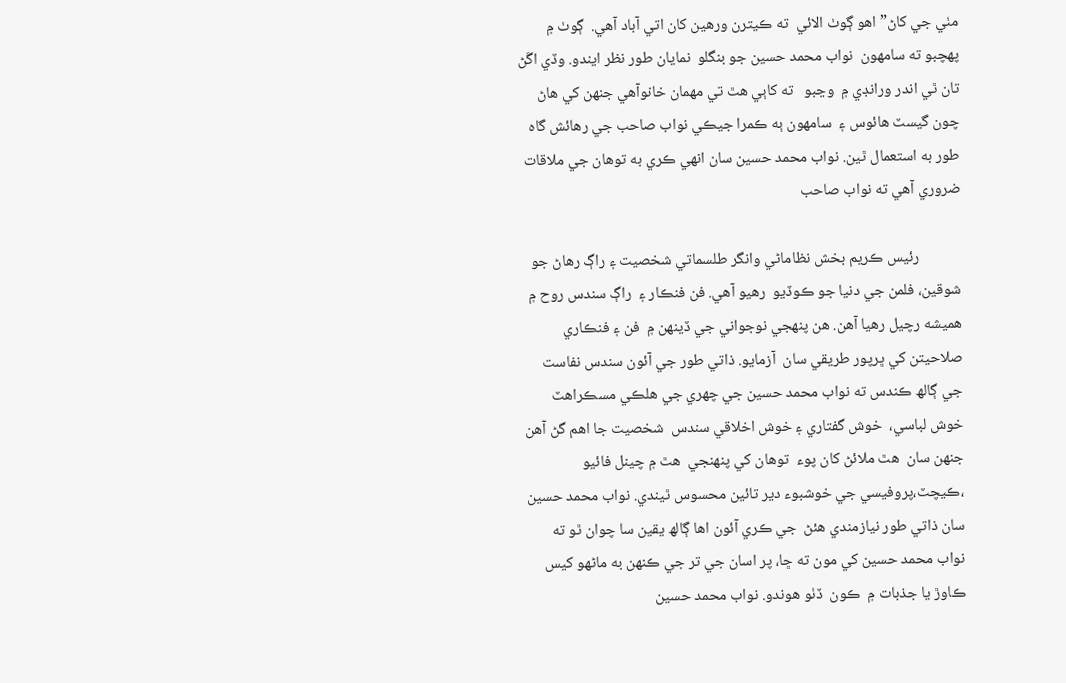مٺي جي کاڻ” اهو ڳوٺ الائي  ته ڪيترن ورهين کان اتي آباد آهي.  ڳوٺ ۾  پهچبو ته سامهون  نواب محمد حسين جو بنگلو  نمايان طور نظر ايندو. وڏي اڱڻ تان ٿي اندر ورانڊي ۾  وڃبو   ته کاٻي هٿ تي مهمان خانوآهي جنهن کي هاڻ چون گيسٽ هائوس ۽  سامهون ٻه ڪمرا جيڪي نواب صاحب جي رهائش گاہ  طور به استعمال ٿين. نواب محمد حسين سان انهي ڪري به توهان جي ملاقات ضروري آهي ته نواب صاحب

            رئيس ڪريم بخش نظاماڻي وانگر طلسماتي شخصيت ۽ راڳ رهاڻ جو شوقين، فلمن جي دنيا جو ڪوڏيو  رهيو آهي. فن فنڪار ۽  راڳ سندس روح ۾  هميشه رچيل رهيا آهن. ھن پنهجي نوجواني جي ڏينهن ۾  فن ۽ فنڪاري صلاحيتن کي ڀرپور طريقي سان  آزمايو. ذاتي طور جي آئون سندس نفاست جي ڳالھ ڪندس ته نواب محمد حسين جي چهري جي هلڪي مسڪراھٽ خوش لباسي،  خوش گفتاري ۽ خوش اخلاقي سندس  شخصيت جا اهم گڻ آهن  جنهن سان  ھٿ ملائڻ کان پوء  توهان کي پنهنجي  هٿ ۾ چينل فائيو ،ڪيچٽ،پروفيسي جي خوشبوء دير تائين محسوس ٿيندي. نواب محمد حسين سان ذاتي طور نيازمندي ھئڻ  جي ڪري آئون اها ڳالھ يقين سا چوان ٿو ته نواب محمد حسين کي مون ته ڇا، پر اسان جي تر جي ڪنهن به ماڻهو کيس   ڪاوڙ يا جذبات ۾  ڪون  ڏٺو هوندو. نواب محمد حسين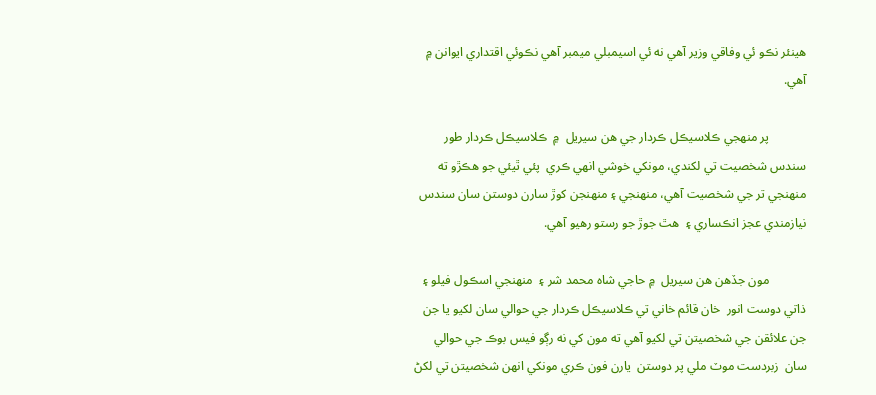ھينئر نڪو ئي وفاقي وزير آهي نه ئي اسيمبلي ميمبر آهي نڪوئي اقتداري ايوانن ۾ آھي.

            پر منهجي ڪلاسيڪل ڪردار جي هن سيريل  ۾  ڪلاسيڪل ڪردار طور سندس شخصيت تي لکندي، مونکي خوشي انهي ڪري  پئي ٿيئي جو هڪڙو ته منهنجي تر جي شخصيت آهي، منهنجي ۽ منهنجن کوڙ سارن دوستن سان سندس نيازمندي عجز انڪساري ۽  ھٿ جوڙ جو رستو رهيو آهي.

            مون جڏهن هن سيريل  ۾ حاجي شاه محمد شر ۽  منهنجي اسڪول فيلو ۽ ذاتي دوست انور  خان قائم خاني تي ڪلاسيڪل ڪردار جي حوالي سان لکيو يا جن جن علائقن جي شخصيتن تي لکيو آهي ته مون کي نه رڳو فيس بوڪ جي حوالي سان  زبردست موٽ ملي پر دوستن  يارن فون ڪري مونکي انهن شخصيتن تي لکڻ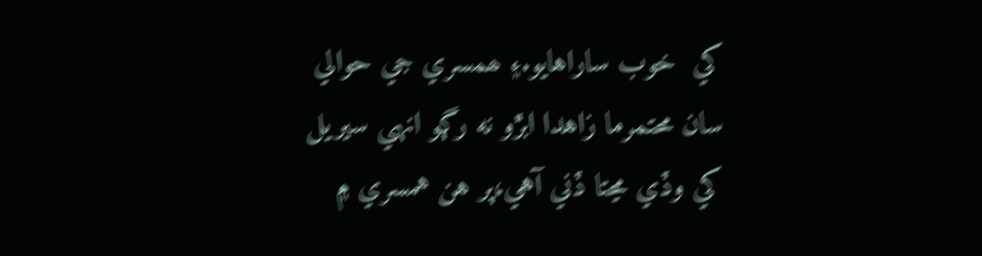کي  خوب ساراهايو.۽ ھمسري جي حوالي سان محتمرما زاهدا ابڙو نه رڳو انهي سيريل کي وڏي مڃتا ڏني آهي،پر هن همسري ۾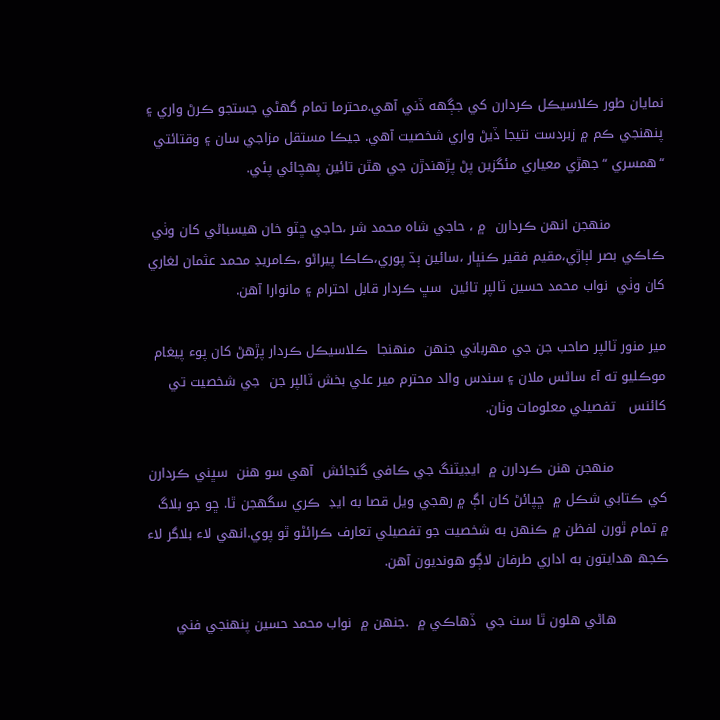نمايان طور ڪلاسيڪل ڪردارن کي جڳهه ڏني آهي.محترما تمام گهڻي جستجو ڪرڻ واري ۽ پنهنجي ڪم ۾ زبردست نتيجا ڏيڻ واري شخصيت آهي. جيڪا مستقل مزاجي سان ۽ وقتائتي “ھمسري “جهڙي معياري مئگزين پڻ پڙهندڙن جي هٿن تائين پهچائي پئي.

            منهجن انهن ڪردارن  ۾ ، حاجي شاه محمد شر ،حاجي ڇٽو خان هيسباڻي کان وٺي ڪاڪي بصر لٻاڙي،مقيم فقير ڪنڀار ،سائين ٻڌ پوري،ڪاڪا پيراڻو ،ڪامريڊ محمد عثمان لغاري  کان وٺي  نواب محمد حسين ٽالپر تائين  سڀ ڪردار قابل احترام ۽ مانوارا آهن.

مير منور ٽالپر صاحب جن جي مهرباني جنهن  منهنجا  ڪلاسيڪل ڪردار پڙهڻ کان پوء پيغام موڪليو ته آء ساڻس ملان ۽ سندس والد محترم مير علي بخش ٽالپر جن  جي شخصيت تي کائنس   تفصيلي معلومات وٺان.

            منهجن هنن ڪردارن ۾  ايڊيٽنگ جي ڪافي گنجائش  آھي سو هنن  سڀني ڪردارن کي ڪتابي شڪل ۾  ڇپائڻ کان اڳ ۾ رهجي ويل قصا به ايڊ  ڪري سگهجن ٿا. ڇو جو بلاگ ۾ تمام ٿورن لفظن ۾ ڪنهن به شخصيت جو تفصيلي تعارف ڪرائڻو ٿو پوي.انهي لاء بلاگر لاء ڪجھ ھدايتون به اداري طرفان لاڳو هونديون آهن.

            ھاڻي ھلون ٿا سٺ جي  ڏهاڪي ۾  .جنهن ۾  نواب محمد حسين پنهنجي فني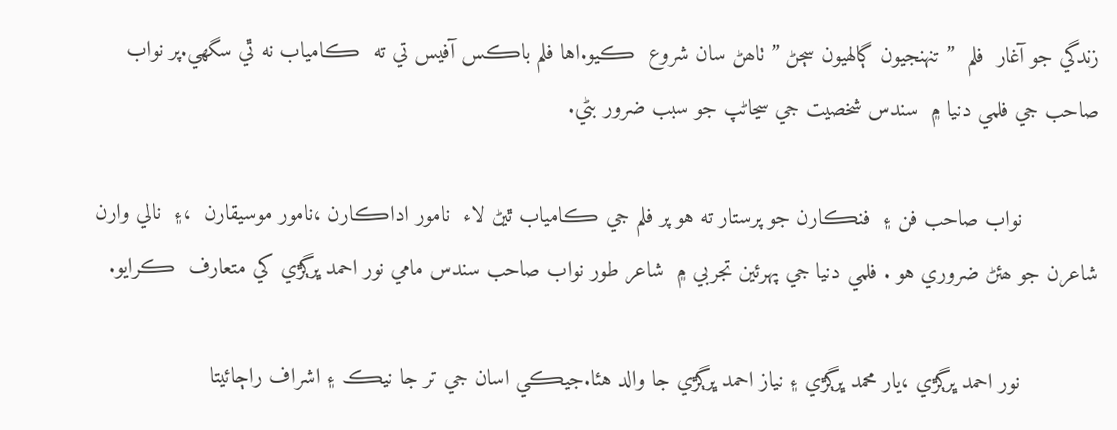زندگي جو آغار  فلم  ” تنهنجيون ڳالهيون سڄڻ ” ٺاھڻ سان شروع  ڪيو.اها فلم باڪس آفيس تي ته  ڪامياب نه ٿي سگهي.پر نواب صاحب جي فلمي دنيا ۾  سندس شخصيت جي سڃاڻپ جو سبب ضرور بڻي.

            نواب صاحب فن ۽  فنڪارن جو پرستار ته هو پر فلم جي ڪامياب ٿيڻ لاء  نامور اداڪارن ،نامور موسيقارن  ،۽  نالي وارن شاعرن جو ھئڻ ضروري هو . فلمي دنيا جي پهرئين تجربي ۾  شاعر طور نواب صاحب سندس مامي نور احمد ڀرڳڙي کي متعارف  ڪرايو.

            نور احمد ڀرڳڙي ،يار محمد ڀرڳڙي ۽ نياز احمد ڀرڳڙي جا والد هئا.جيڪي اسان جي تر جا نيڪ ۽ اشراف راڄائيتا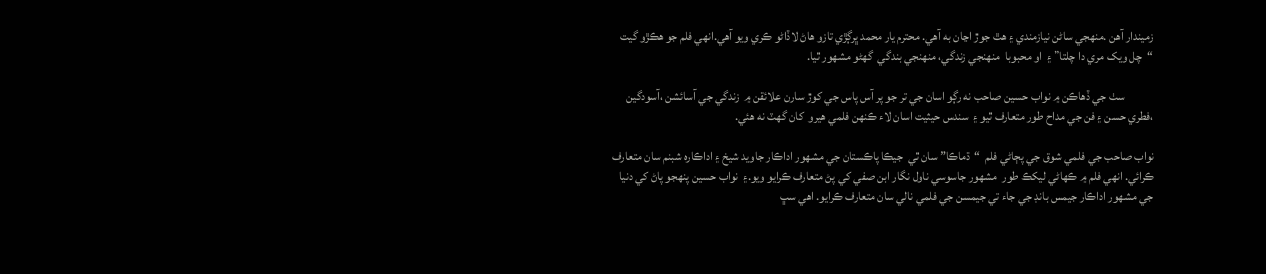زميندار آهن .منهجي ساڻن نيازمندي ۽ هٿ جوڙ اڃان به آهي. محترم يار محمد ڀرڳڙي تازو هاڻ لاڏاڻو ڪري ويو آهي.انهي فلم جو هڪڙو گيت “چل ويک مري دا چلتا” ۽  او محبوبا  منهنجي زندگي، منهنجي بندگي  گهڻو مشهور ٿيا.

            سٺ جي ڏهاڪن ۾ نواب حسين صاحب نه رڳو اسان جي تر جو پر آس پاس جي کوڙ سارن علائقن ۾  زندگي جي آسائشن ،آسودگين ،فطري حسن ۽ فن جي مداح طور متعارف ٿيو ۽  سندس حيثيت اسان لاء ڪنهن فلمي هيرو  کان گهٽ نه هئي.

نواب صاحب جي فلمي شوق جي پڄاڻي فلم  “ڌماڪا” سان ٿي  جيڪا پاڪستان جي مشهور اداڪار جاويد شيخ ۽ اداڪاره شبنم سان متعارف ڪرائي. انهي فلم ۾ ڪهاڻي ليکڪ طور  مشهور جاسوسي ناول نگار ابن صفي کي پڻ متعارف ڪرايو ويو.۽  نواب حسين پنهجو پاڻ کي دنيا جي مشهور اداڪار جيمس بانڊ جي جاء تي جيمسن جي فلمي نالي سان متعارف ڪرايو. اهي سڀ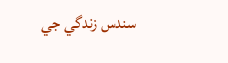سندس زندگي جي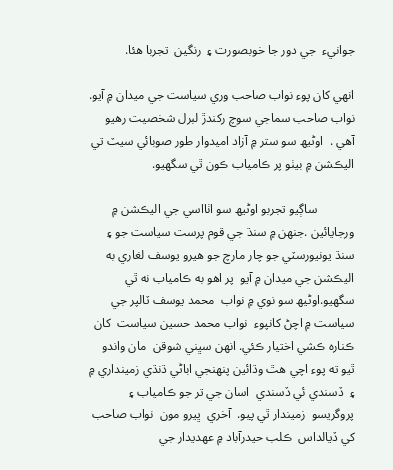جوانيء  جي دور جا خوبصورت ۽  رنگين  تجربا هئا.

انهي کان پوء نواب صاحب وري سياست جي ميدان ۾ آيو. نواب صاحب سماجي سوچ رکندڙ لبرل شخصيت رهيو آهي .  اوڻيھ سو ستر ۾ آزاد اميدوار طور صوبائي سيٽ تي  اليڪشن ۾ بيٺو پر ڪامياب ڪون ٿي سگهيو.

            ساڳيو تجربو اوڻيھ سو اٺااسي جي اليڪشن ۾ ورجايائين .جنهن ۾ سنڌ جي قوم پرست سياست جو ۽ سنڌ يونيورسٽي جو چار مارچ جو هيرو يوسف لغاري به اليڪشن جي ميدان ۾ آيو  پر اهو به ڪامياب نه ٿي سگهيو.اوڻيھ سو نوي ۾ نواب  محمد يوسف ٽالپر جي سياست ۾ اچڻ کانپوء  نواب محمد حسين سياست  کان  ڪناره ڪشي اختيار ڪئي. انهن سڀني شوقن  مان واندو ٿيو ته پوء اچي هٿ وڌائين پنهنجي اباڻي ڌنڌي زمينداري ۾ ۽  ڏسندي ئي ڏسندي  اسان جي تر جو ڪامياب ۽  پروگريسو  زميندار ٿي پيو.  آخري  ڀيرو مون  نواب صاحب  کي ڏيالداس  ڪلب حيدرآباد ۾ عهديدار جي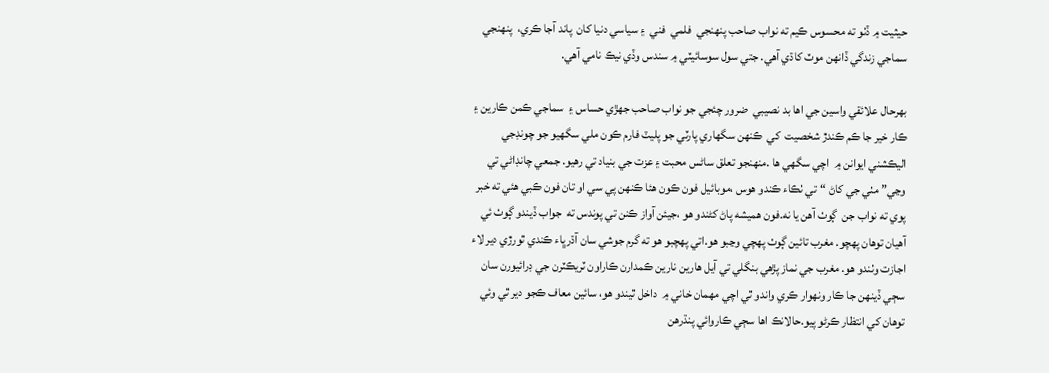حيثيت ۾ ڏٺو ته محسوس ڪيم ته نواب صاحب پنهنجي  فلمي  فني  ۽ سياسي دنيا کان  پاند آجا ڪري،  پنهنجي سماجي زندگي ڏانهن موٽ کاڌي آهي. جتي سول سوسائيٽي ۾ سندس وڏي نيڪ نامي آهي.

بهرحال علائقي واسين جي اها بد نصيبي  ضرور چئجي جو نواب صاحب جهڙي حساس ۽  سماجي ڪمن ڪارين ۽  ڪار خير جا ڪم ڪندڙ شخصيت  کي  ڪنهن سگهاري پارٽي جو پليٽ فارم ڪون ملي سگهيو جو چونڊجي اليڪشني ايوانن ۾  اچي سگهي ها .منهنجو تعلق ساڻس محبت ۽ عزت جي بنياد تي رهيو. جمعي چانڊاڻي تي وڃي” مٺي جي کاڻ “تي ٺڪاء ڪندو هوس ،موبائيل فون ڪون هئا ڪنهن پي سي او تان فون ڪبي هئي ته خبر پوي ته نواب جن  ڳوٺ آهن يا نه.فون ھميشه پاڻ کڻندو هو ،جيئن آواز ڪنن تي پوندس ته  جواب ڏيندو ڳوٺ ئي آهيان توهان پهچو. مغرب تائين ڳوٺ پهچي وڃبو هو.اتي پهچبو هو ته گرم جوشي سان آڌرڀاء ڪندي ٿورڙي دير لاء اجازت وٺندو هو. مغرب جي نماز پڙهي بنگلي تي آيل هارين نارين ڪمدارن ڪاراون ٽريڪٽرن جي ڊرائيورن سان سڄي ڏينهن جا ڪار ونهوار ڪري واندو ٿي اچي مهمان خاني ۾  داخل ٿيندو هو، سائين معاف ڪجو دير ٿي وئي توهان کي انتظار ڪرڻو پيو.حالانڪ اها سڄي ڪاروائي پنڌرهن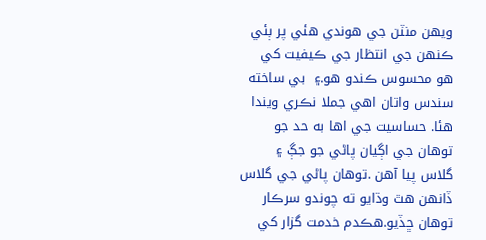ويهن منٽن جي هوندي ھئي پر ٻئي ڪنهن جي انتظار جي ڪيفيت کي هو محسوس ڪندو هو.۽  بي ساخته سندس واتان اهي جملا نڪري ويندا هئا. حساسيت جي اها به حد جو توهان جي اڳيان پاڻي جو جڳ ۽ گلاس پيا آهن .توهان پاڻي جي گلاس ڏانهن هٿ وڌايو ته چوندو سرڪار توهان ڇڏيو.هڪدم خدمت گزار کي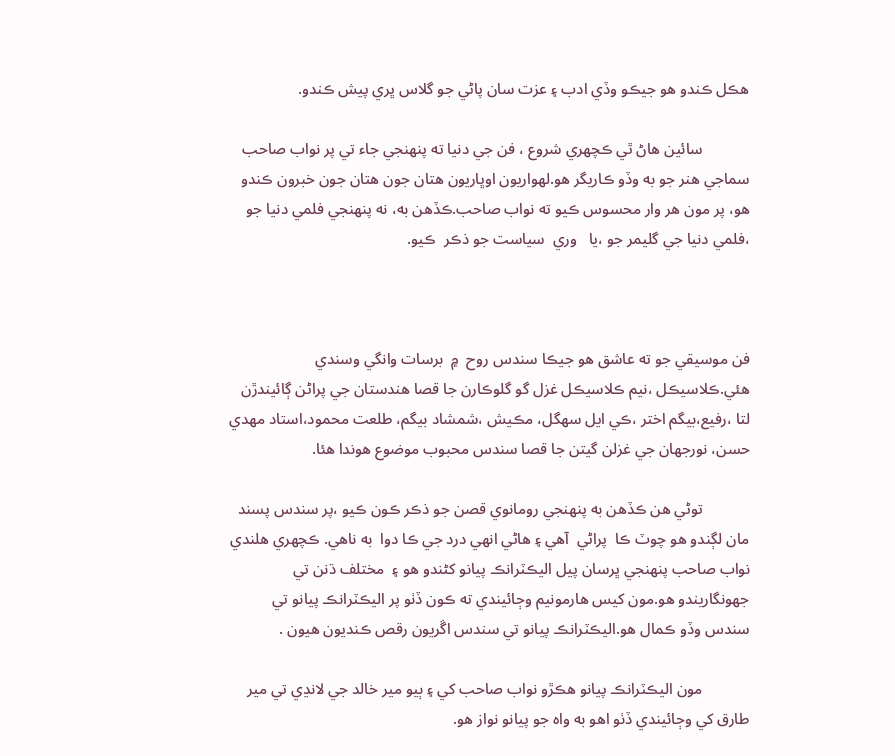هڪل ڪندو هو جيڪو وڏي ادب ۽ عزت سان پاڻي جو گلاس ڀري پيش ڪندو.

            سائين هاڻ ٿي ڪچهري شروع ، فن جي دنيا ته پنهنجي جاء تي پر نواب صاحب سماجي هنر جو به وڏو ڪاريگر هو.لهواريون اوڀاريون هتان جون هتان جون خبرون ڪندو هو، پر مون هر وار محسوس ڪيو ته نواب صاحب.ڪڏهن به، نه پنهنجي فلمي دنيا جو ،فلمي دنيا جي گليمر جو ،يا   وري  سياست جو ذڪر  ڪيو.



فن موسيقي جو ته عاشق هو جيڪا سندس روح  ۾  برسات وانگي وسندي هئي.ڪلاسيڪل ،نيم ڪلاسيڪل غزل گو گلوڪارن جا قصا هندستان جي پراڻن ڳائيندڙن لتا ،رفيع،بيگم اختر ،ڪي ايل سهگل، مڪيش ،شمشاد بيگم، طلعت محمود،استاد مهدي حسن، نورجهان جي غزلن گيتن جا قصا سندس محبوب موضوع هوندا هئا.

            توڻي هن ڪڏهن به پنهنجي رومانوي قصن جو ذڪر ڪون ڪيو ،پر سندس پسند مان لڳندو هو چوٽ ڪا  پراڻي  آهي ۽ هاڻي انهي درد جي ڪا دوا  به ناهي. ڪچهري هلندي نواب صاحب پنهنجي ڀرسان پيل اليڪٽرانڪ پيانو کڻندو هو ۽  مختلف ڌنن تي جهونگاريندو هو.مون کيس هارمونيم وڄائيندي ته ڪون ڏٺو پر اليڪٽرانڪ پيانو تي سندس وڏو ڪمال هو.اليڪٽرانڪ پيانو تي سندس اڱريون رقص ڪنديون هيون .

            مون اليڪٽرانڪ پيانو هڪڙو نواب صاحب کي ۽ ٻيو مير خالد جي لانڍي تي مير طارق کي وڄائيندي ڏٺو اهو به واه جو پيانو نواز هو.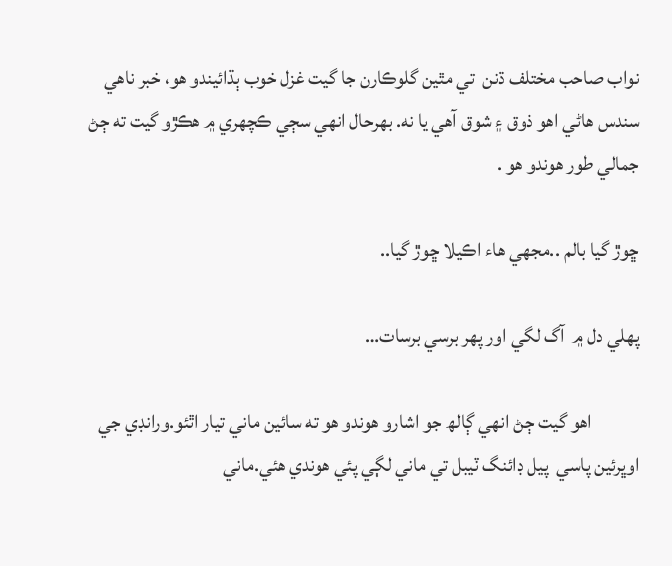نواب صاحب مختلف ڌنن  تي مٿين گلوڪارن جا گيت غزل خوب ٻڌائيندو هو، خبر ناهي سندس هاڻي اهو ذوق ۽ شوق آهي يا نه. بهرحال انهي سڄي ڪچهري ۾ هڪڙو گيت ته ڄڻ جمالي طور هوندو هو .

ڇوڙ گيا بالم ..مجھي هاء اڪيلا ڇوڙ گيا..

پهلي دل ۾  آگ لگي اور پهر برسي برسات…

            اهو گيت ڄڻ انهي ڳالھ جو اشارو هوندو هو ته سائين ماني تيار اٿئو.ورانڊي جي اوڀرئين پاسي  پيل ڊائنگ ٽيبل تي ماني لڳي پئي هوندي هئي.ماني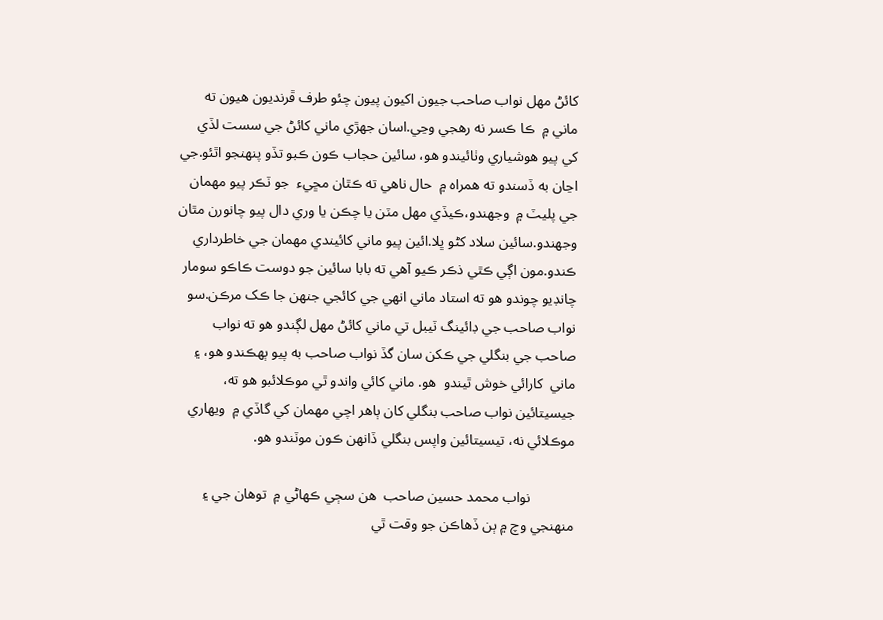کائڻ مهل نواب صاحب جيون اکيون پيون چئو طرف ڦرنديون هيون ته ماني ۾  ڪا ڪسر نه رهجي وڃي.اسان جهڙي ماني کائڻ جي سست لڏي کي پيو هوشياري وٺائيندو هو، سائين حجاب ڪون ڪبو تڏو پنهنجو اٿئو.جي اڃان به ڏسندو ته همراه ۾  حال ناهي ته ڪٿان مڇيء  جو ٽڪر پيو مهمان جي پليٽ ۾  وجهندو،ڪيڏي مهل مٽن يا چڪن يا وري دال پيو چانورن مٿان وجهندو.سائين سلاد کڻو ڀلا.ائين پيو ماني کائيندي مهمان جي خاطرداري ڪندو.مون اڳي ڪٿي ذڪر ڪيو آهي ته بابا سائين جو دوست ڪاڪو سومار  چانڊيو چوندو هو ته استاد ماني انهي جي کائجي جنهن جا ڪک مرڪن.سو نواب صاحب جي ڊائينگ ٽيبل تي ماني کائڻ مهل لڳندو هو ته نواب صاحب جي بنگلي جي ڪکن سان گڏ نواب صاحب به پيو ٻهڪندو هو، ۽ ماني  کارائي خوش ٿيندو  هو. ماني کائي واندو ٿي موڪلائبو هو ته، جيسيتائين نواب صاحب بنگلي کان ٻاهر اچي مهمان کي گاڏي ۾  ويهاري  موڪلائي نه، تيسيتائين واپس بنگلي ڏانهن ڪون موٽندو هو.

            نواب محمد حسين صاحب  هن سڄي ڪهاڻي ۾  توهان جي ۽  منهنجي وچ ۾ ٻن ڏهاڪن جو وقت ٿي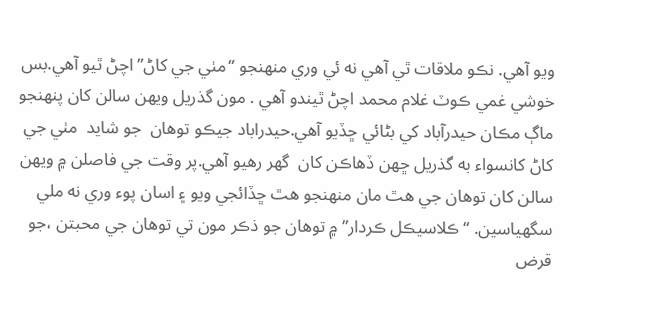ويو آهي. نڪو ملاقات ٿي آهي نه ئي وري منهنجو “مٺي جي کاڻ” اچڻ ٿيو آهي.بس خوشي غمي ڪوٽ غلام محمد اچڻ ٿيندو آهي . مون گذريل ويهن سالن کان پنهنجو ماڳ مڪان حيدرآباد کي بڻائي ڇڏيو آهي.حيدراباد جيڪو توهان  جو شايد  مٺي جي کاڻ کانسواء به گذريل ڇهن ڏهاڪن کان  گهر رهيو آهي.پر وقت جي فاصلن ۾ ويهن سالن کان توهان جي هٿ مان منهنجو هٿ ڇڏائجي ويو ۽ اسان پوء وري نه ملي سگهياسين. “ڪلاسيڪل ڪردار” ۾ توهان جو ذڪر مون تي توهان جي محبتن ،جو قرض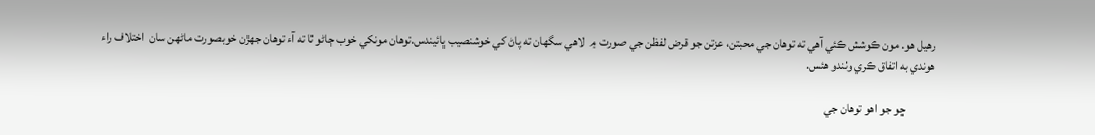رهيل هو. مون ڪوشش ڪئي آهي ته توهان جي محبتن، عزتن جو قرض لفظن جي صورت ۾  لاھي سگهان ته پاڻ کي خوشنصيب ڀائيندس.توهان مونکي خوب ڄاڻو ٿا ته آء توهان جهڙن خوبصورت ماڻهن سان  اختلاف راء هوندي به اتفاق ڪري وٺندو هئس.

            ڇو جو اهو توهان جي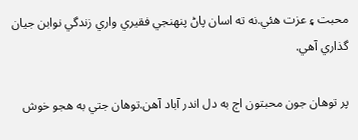محبت ۽ عزت هئي.نه ته اسان پاڻ پنهنجي فقيري واري زندگي نوابن جيان گذاري آهي.

پر توهان جون محبتون اڄ به دل اندر آباد آهن.توهان جتي به هجو خوش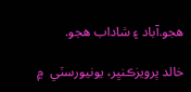هجو.آباد ۽ شاداب هجو.

خالد پرويزڪنڀر، يونيورسٽي  ۾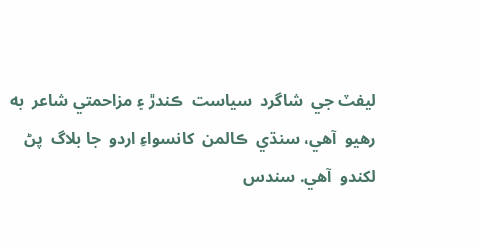ليفٽ جي  شاگرد  سياست  ڪندڙ ۽ مزاحمتي شاعر  به  رهيو  آهي، سنڌي  ڪالمن  کانسواءِ اردو  جا بلاگ  پڻ  لکندو  آھي. سندس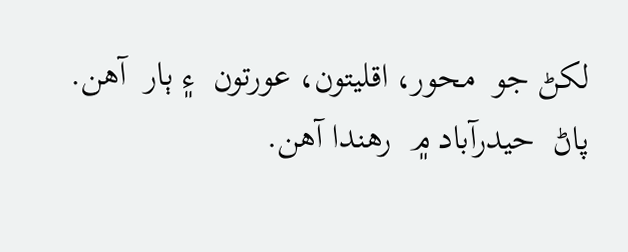لکڻ جو  محور، اقليتون، عورتون  ۽ ٻار  آهن. پاڻ  حيدرآباد ۾  رهندا آهن.